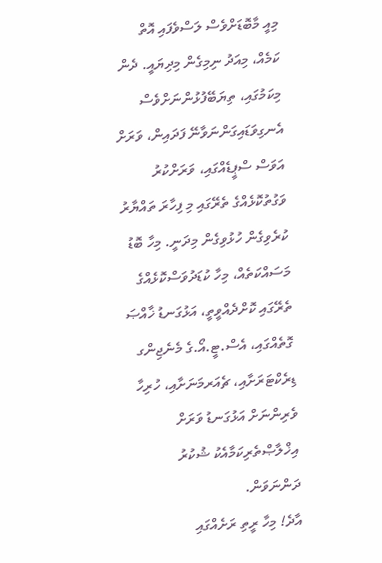މިއީ މާބޮޑަށްވެސް ލަސްވެފައި އޮތް ކަމެއް، މިއަދު ނިމިގެން މިދިޔައީ. ދެން މިކަމުގައި، ތިޔަބޭފުޅުންނަށްވެސް އެނގިވަޑައިގަންނަވާނޭ ފަދައިން، ވަރަށް އަވަސް ސްޕީޑެއްގައި، ވަރަށްކުރު ވަގުތުކޮޅެއްގެ ތެރޭގައި މި ފިހާރަ ތައްޔާރު ކުރެވިގެން ހުޅުވިގެން މިދަނީ. މިހާ ބޮޑު މަސައްކަތެއް، މިހާ ކުޑަދުވަސްކޮޅެއްގެ ތެރޭގައި ކޮށްދެއްވީތީ، އަޅުގަނޑު ޚާއްޞަ ގޮތެއްގައި، އެސް.ޓީ.އޯ.ގެ މެނެޖިންގ ޑިރެކްޓަރަށާއި، ޗެއަރމަނަށާއި، ހުރިހާ ވެރިންނަށް އަޅުގަނޑު ވަރަށް އިޚްލާޞްތެރިކަމާއެކު ޝުކުރު ދަންނަވަން.
އާދެ! މިހާ ރީތި ރަށެއްގައި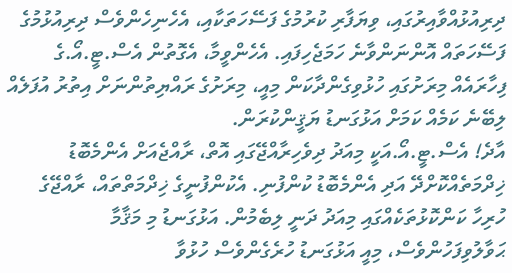ދިރިއުޅުއްވާއިރުގައި، ވިޔަފާރި ކުރުމުގެ ފަސޭހަތަކާއި، އެހެނިހެންވެސް ދިރިއުޅުމުގެ ފަސޭހަތައް އޮންނަންވާނެ ހަމަޖެހިފައި. އެހެންވީމާ، އެގޮތުން އެސް.ޓީ.އޯ.ގެ ފިހާރައެއް މިރަށުގައި ހުޅުވިގެންދާކަން މިއީ، މިރަށުގެ ރައްޔިތުންނަށް އިތުރު އުފަލެއް ލިބޭނެ ކަމެއް ކަމަށް އަޅުގަނޑު ޔަޤީންކުރަން.
އާދެ! އެސް.ޓީ.އޯ.އަކީ މިއަދު ދިވެހިރާއްޖޭގައި އޮތް، ރާއްޖެއަށް އެންމެބޮޑު ޚިދްމަތެއްކޮށްދޭ އަދި އެންމެބޮޑު ކުންފުނި. އެކުންފުނީގެ ޚިދްމަތްތައް، ރާއްޖޭގެ ހުރިހާ ކަންކޮޅުތަކެއްގައި މިއަދު ދަނީ ލިބެމުން. އަޅުގަނޑު މި މަޤާމާ ޙަވާލުވިފަހުންވެސް، މިއީ އަޅުގަނޑު ހުރެގެންވެސް ހުޅުވާ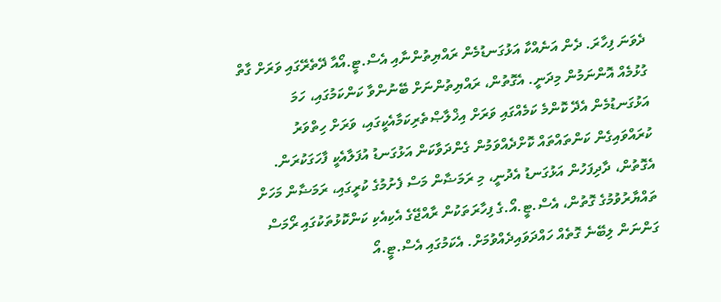ދެވަނަ ފިހާރަ. ދެން އަނެއްކާ އަޅުގަނޑުމެން ރައްޔިތުންނާއި އެސް.ޓީ.އޯއާ ދޭތެރޭގައި ވަރަށް ގާތް ގުޅުމެއް އޮންނަމުން މިދަނީ. އެގޮތުން، ރައްޔިތުންނަށް ބޭނުންވާ ކަންކަމުގައި، ހަމަ އަޅުގަނޑުމެން އެދޭ ކޮންމެ ކަމެއްގައި ވަރަށް އިޚްލާޞްތެރިކަމާއެކީގައި، ވަރަށް ހިތްވަރު ކުރައްވައިގެން ކަންތައްތައް ކޮށްދެއްވަމުން ގެންދަވާކަން އަޅުގަނޑު އުފަލާއެކީ ފާހަގަކުރަން. އެގޮތުން، ދާދިފަހުން އަޅުގަނޑު އެދުނީ، މި ރަމަޟާން މަސް ފެށުމުގެ ކުރީގައި، ރަމަޟާން މަހަށް ތައްޔާރުވުމުގެ ގޮތުން، އެސް.ޓީ.އޯ.ގެ ފިހާރަތަކުން ރާއްޖޭގެ އެކިއެކި ކަންކޮޅުތަކުގައި ރޯމަސް ގަންނަން ލިބޭނެ ގޮތެއް ހައްދަވައިދެއްވުމަށް. އެކަމުގައި އެސް.ޓީ.އޯ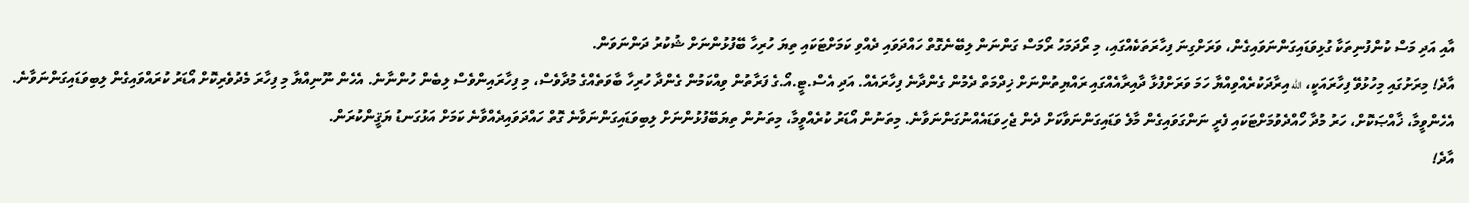އާއި އަދި މަސް ކުންފުނިތަކާ ގުޅިވަޑައިގަންނަވައިގެން، ވަރަށްގިނަ ފިހާރަތަކެއްގައި، މި ރޯދަމަހު ރޯމަސް ގަންނަން ލިބޭނެގޮތް ހައްދަވައި ދެއްވި ކަމަށްޓަކައި ތިޔަ ހުރިހާ ބޭފުޅުންނަށް ޝުކުރު ދަންނަވަން.
އާދެ! މިރަށުގައި މިހުޅުވޭ ފިހާރައަކީ، الله އިރާދަކުރެއްވިއްޔާ ހަމަ ވަރަށްފުޅާ ދާއިރާއެއްގައި ރައްޔިތުންނަށް ޚިދްމަތް ދެމުން ގެންދާނެ ފިހާރައެއް. އަދި އެސް.ޓީ.އޯ.ގެ ފަރާތުން ވިއްކަމުން ގެންދާ ހުރިހާ ބާވަތެއްގެ މުދާވެސް، މި ފިހާރައިންވެސް ލިބެން ހުންނާނެ. އެހެން ނޫނިއްޔާ މި ފިހާރަ މެދުވެރިކޮށް އޯޑަރު ކުރައްވައިގެން ލިބިވަޑައިގަންނަވާނެ. އެހެންވީމާ، ޚާއްޞަކޮށް، ހަރު މުދާ ހޯއްދެވުމަށްޓަކައި ފެރީ ނަންގަވައިގެން މާލެ ވަޑައިގަންނަވާކަށް ދެން ޖެހިވަޑައެއްނުގަންނަވާނެ. މިތަނުން އޯޑަރު ކުރެއްވީމާ، މިތަނުން ތިޔަބޭފުޅުންނަށް ލިބިވަޑައިގަންނަވާނެ ގޮތް ހައްދަވައިދެއްވާނެ ކަމަށް އަޅުގަނޑު ޔަޤީންކުރަން.
އާދެ!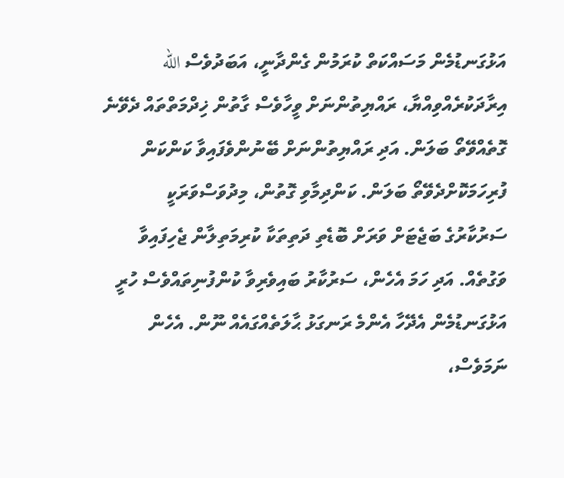އަޅުގަނޑުމެން މަސައްކަތް ކުރަމުން ގެންދާނީ، އަބަދުވެސް الله އިރާދަކުރެއްވިއްޔާ، ރައްޔިތުންނަށް ވީހާވެސް ގާތުން ޚިދްމަތްތައް ދެވޭނެ ގޮތެއްވޭތޯ ބަލަން. އަދި ރައްޔިތުންނަށް ބޭނުންވެފައިވާ ކަންކަން ފުރިހަމަކޮށްދެވޭތޯ ބަލަން. ކަންދިމާވި ގޮތުން، މިދުވަސްވަރަކީ ސަރުކާރުގެ ބަޖެޓަށް ވަރަށް ބޮޑެތި ދަތިތަކާ ކުރިމަތިލާން ޖެހިފައިވާ ވަގުތެއް. އަދި ހަމަ އެހެން، ސަރުކާރު ބައިވެރިވާ ކުންފުނިތައްވެސް ހުރީ އަޅުގަނޑުމެން އެދޭހާ އެންމެ ރަނގަޅު ޙާލަތެއްގައެއް ނޫން. އެހެން ނަމަވެސް،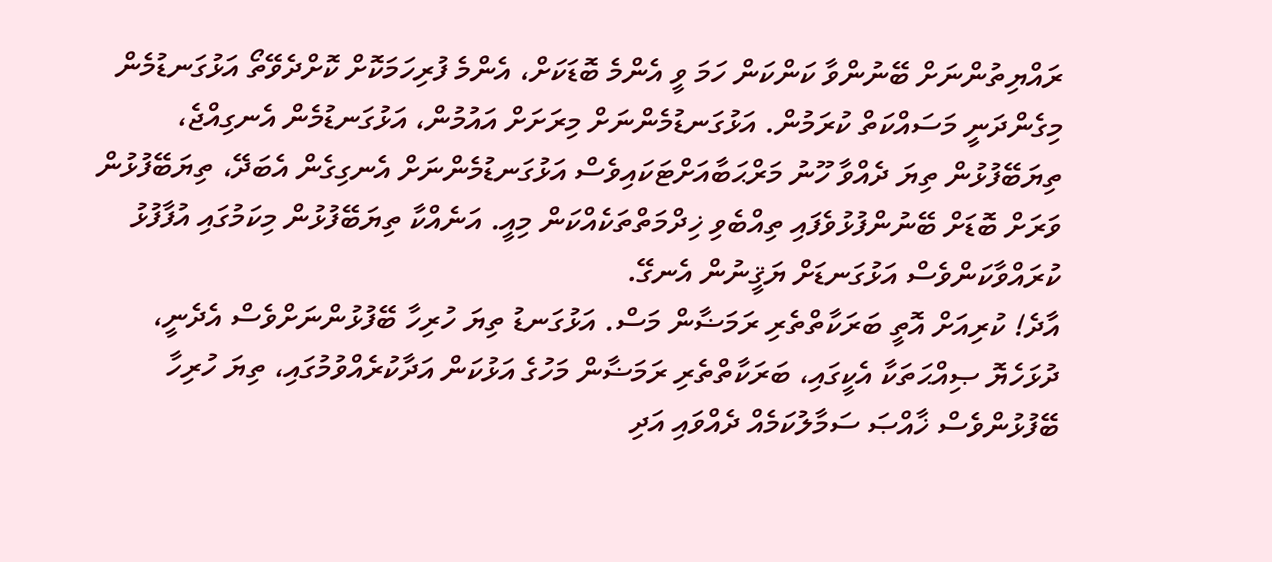ރައްޔިތުންނަށް ބޭނުންވާ ކަންކަން ހަމަ ވީ އެންމެ ބޮޑަކަށް، އެންމެ ފުރިހަމަކޮށް ކޮށްދެވޭތޯ އަޅުގަނޑުމެން މިގެންދަނީ މަސައްކަތް ކުރަމުން. އަޅުގަނޑުމެންނަށް މިރަށަށް އައުމުން، އަޅުގަނޑުމެން އެނގިއްޖެ، ތިޔަބޭފުޅުން ތިޔަ ދެއްވާ ހޫނު މަރްޙަބާއަށްޓަކައިވެސް އަޅުގަނޑުމެންނަށް އެނގިގެން އެބަދޭ، ތިޔަބޭފުޅުން ވަރަށް ބޮޑަށް ބޭނުންފުޅުވެފައި ތިއްބެވި ޚިދްމަތްތަކެއްކަން މިއީ. އަނެއްކާ ތިޔަބޭފުޅުން މިކަމުގައި އުފާފުޅު ކުރައްވާކަންވެސް އަޅުގަނޑަށް ޔަޤީނުން އެނގޭ.
އާދެ! ކުރިއަށް އޮތީ ބަރަކާތްތެރި ރަމަޟާން މަސް. އަޅުގަނޑު ތިޔަ ހުރިހާ ބޭފުޅުންނަށްވެސް އެދެނީ، ދުޅަހެޔޮ ޞިއްޙަތަކާ އެކީގައި، ބަރަކާތްތެރި ރަމަޟާން މަހުގެ އަޅުކަން އަދާކުރެއްވުމުގައި، ތިޔަ ހުރިހާ ބޭފުޅުންވެސް ޚާއްޞަ ސަމާލުކަމެއް ދެއްވައި އަދި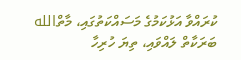ކުރައްވާ އަޅުކަމުގެ މަސައްކަތުގައި، މާތްالله ބަރަކާތް ލައްވައި، ތިޔަ ހުރިހާ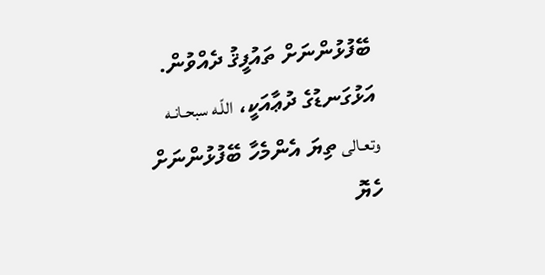ބޭފުޅުންނަށް ތައުފީޤު ދެއްވުން.
އަޅުގަނޑުގެ ދުޢާއަކީ، اللّـه سبحـانـه وتعـالى ތިޔަ އެންމެހާ ބޭފުޅުންނަށް ހެޔޮ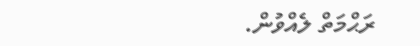ރަޙްމަތް ލެއްވުން.